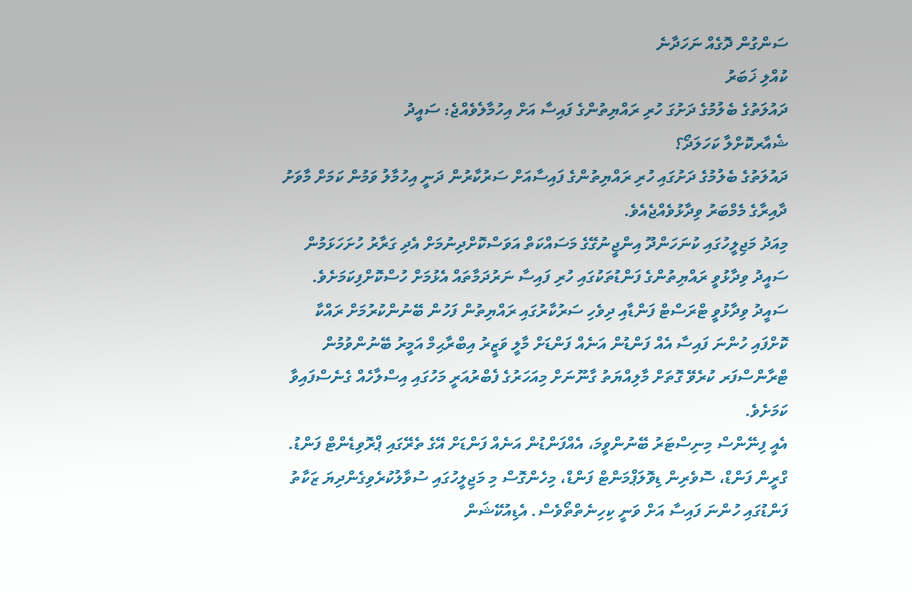ސަންގުން ދޮގެއް ނަހަދާނެ
ކުއްލި ޚަބަރު
ދައުލަތުގެ ބެލުމުގެ ދަށުގަ ހުރި ރައްޔިތުންގެ ފައިސާ އަށް އިހުމާލެވެއްޖެ: ސައީދު
ޝެއާރކޮށްލާ ކަހަލަދޯ؟
ދައުލަތުގެ ބެލުމުގެ ދަށުގައި ހުރި ރައްޔިތުންގެ ފައިސާއަށް ސަރުކާރުން ދަނީ އިހުމާލު ވަމުން ކަމަށް މާވަށު ދާއިރާގެ މެމްބަރު ވިދާޅުވެއްޖެއެވެ.
މިއަދު މަޖިލީހުގައި ކުނަހަންދޫ އިންޖީނުގޭގެ މަސައްކަތް އަވަސްކޮށްދިނުމަށް އެދި ގަރާރު ހުށަހަޅަމުން ސައީދު ވިދާޅުވީ ރައްޔިތުންގެ ފަންޑުތަކުގައި ހުރި ފައިސާ ނަރުދަމާތައް އެޅުމަށް ހުސްކޮށްފިކަމަށެވެ.
ސައީދު ވިދާޅުވީ ޓްރަސްޓް ފަންޑާއި ދިވެހި ސަރުކާރުގައި ރައްޔިތުން ފަހުން ބޭނުންކުރުމަށް ރައްކާ ކޮށްފައި ހުންނަ ފައިސާ އެއް ފަންޑުން އަނެއް ފަންޑަށް މާލީ ވަޒީރު އިބްރާޙިމް އަމީރު ބޭނުންވުމުން ޓްރާންސްފަރ ކުރެވޭ ގޮތަށް މާލިއްޔަތު ގާނޫނަށް މިއަހަރުގެ ފެބްރުއަރީ މަހުގައި އިސްލާހެއް ގެނެސްފައިވާ ކަމަށެވެ.
އެއީ ފިނޭންސް މިނިސްޓަރު ބޭނުންވީމަ، އެއްފަންޑުން އަނެއް ފަންޑަށް އޭގެ ތެރޭގައި ޕްރޮވިޑެންޓް ފަންޑު. ގްރީން ފަންޑް، ސޮވެރިން ޑިވޮލަޕްމަންޓް ފަންޑް، މިހެންގޮސް މި މަޖިލީހުގައި ސުވާލުކުރެވިގެންދިޔަ ޒަކާތު ފަންޑުގައި ހުންނަ ފައިސާ އަށް ވަނީ ކިހިނެތްތޯވެސް. އެޑިއުކޭޝަން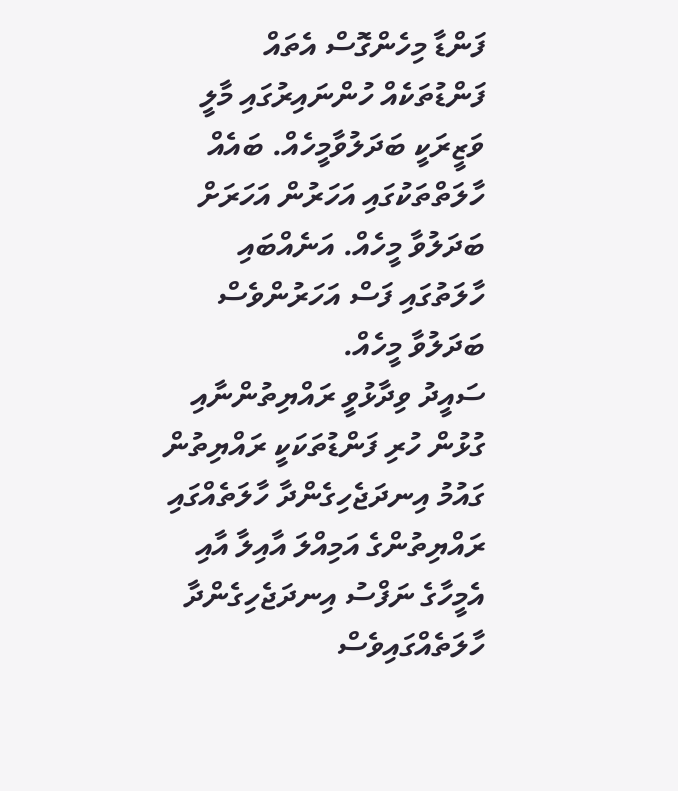ފަންޑާ މިހެންގޮސް އެތައް ފަންޑުތަކެއް ހުންނައިރުގައި މާލީ ވަޒީރަކީ ބަދަލުވާމީހެއް. ބައެއް ހާލަތްތަކުގައި އަހަރުން އަހަރަށް ބަދަލުވާ މީހެއް. އަނެއްބައި ހާލަތުގައި ފަސް އަހަރުންވެސް ބަދަލުވާ މީހެއް.
ސައީދު ވިދާޅުވީ ރައްޔިތުންނާއި ގުޅުން ހުރި ފަންޑުތަކަކީ ރައްޔިތުން ގައުމު އިނދަޖެހިގެންދާ ހާލަތެއްގައި ރައްޔިތުންގެ އަމިއްލަ އާއިލާ އާއި އެމީހާގެ ނަފްސު އިނދަޖެހިގެންދާ ހާލަތެއްގައިވެސް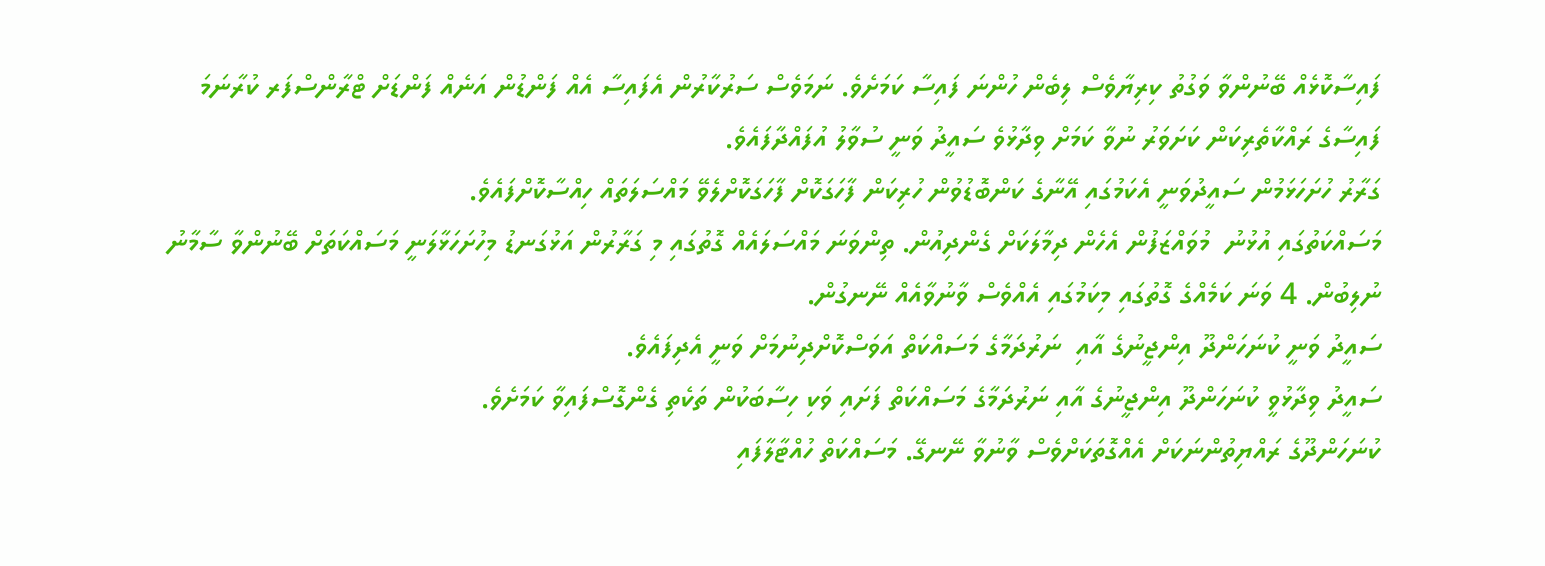ފައިސާކޮޅެއް ބޭނުންވާ ވަގުތު ކިރިޔާވެސް ލިބެން ހުންނަ ފައިސާ ކަމަށެވެ. ނަމަވެސް ސަރުކާރުން އެފައިސާ އެއް ފަންޑުން އަނެއް ފަންޑަށް ޓްރާންސްފަރ ކުރާނަމަ ފައިސާގެ ރައްކާތެރިކަން ކަށަވަރު ނުވާ ކަމަށް ވިދާޅުވެ ސައީދު ވަނީ ސުވާލު އުފައްދާފައެވެ.
ގަރާރު ހުށަހަޅަމުން ސައީދުވަނީ އެކަމުގައި އޭނާގެ ކަންބޮޑުވުން ހުރިކަން ފާހަގަކޮށް ފާހަގަކޮށްލެވޭ މައްސަލަތައް ހިއްސާކޮށްފައެވެ.
މަސައްކަތުގައި އުޅުނު  މުވައްޒަފުން އެހެން ދިމާލަކަށް ގެންދިއުން. ތިންވަނަ މައްސަލައެއް ގޮތުގައި މި ގަރާރުން އަޅުގަނޑު މިހުށަހަޅާލަނީ މަސައްކަތަށް ބޭނުންވާ ސާމާނު ނުލިބުން. 4 ވަނަ ކަމެއްގެ ގޮތުގައި މިކަމުގައި އެއްވެސް ވާނުވާއެއް ނޭނގުން.
ސައީދު ވަނީ ކުނަހަންދޫ އިންޖީނުގެ އާއި  ނަރުދަމާގެ މަސައްކަތް އަވަސްކޮށްދިނުމަށް ވަނީ އެދިފައެވެ.
ސައީދު ވިދާޅުވީ ކުނަހަންދޫ އިންޖީނުގެ އާއި ނަރުދަމާގެ މަސައްކަތް ފަށައި ވަކި ހިސާބަކުން ތަކެތި ގެންގޮސްފައިވާ ކަމަށެވެ.
ކުނަހަންދޫގެ ރައްޔިތުންނަކަށް އެއްގޮތަކަށްވެސް ވާނުވާ ނޭނގޭ. މަސައްކަތް ހުއްޓާލާފައި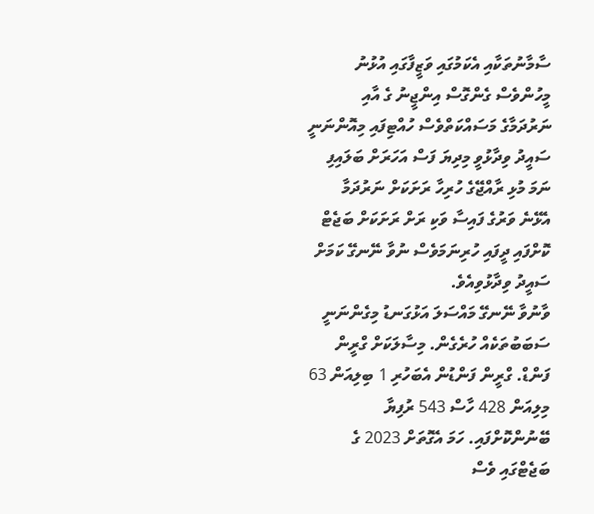ސާމާނުތަކާއި އެކަމުގައި ވަޒީފާގައި އުޅުނު މީހުންވެސް ގެންގޮސް އިންޖީނު ގެ އާއި ނަރުދަމާގެ މަސައްކަތްވެސް ހުއްޓިފައި މިއޮންނަނީ
ސައީދު ވިދާޅުވީ މިދިޔަ ފަސް އަހަރަށް ބަލައިފި ނަމަ މުޅި ރާއްޖޭގެ ހުރިހާ ރަށަކަށް ނަރުދަމާ އެޅޭނެ ވަރުގެ ފައިސާ ވަކި ރަށް ރަށަކަށް ބަޖެޓް ކޮށްފައި ދީފައި ހުރިނަމަވެސް ނުވާ ނޭނގޭ ކަމަށް ސައީދު ވިދާޅުވިއެވެ.
ވާނުވާ ނޭނގޭ މައްސަލަ އަޅުގަނޑު މިގެންނަނީ ސަބަބުތަކެއް ހުރެގެން. މިސާލަކަށް ގްރީން ފަންޑް. ގްރީން ފަންޑުން އެބަހުރި 1 ބިލިއަން 63 މިލިއަން 428 ހާސް 543 ރުފިޔާ ބޭނުންކޮށްފައި. ހަމަ އެގޮތަށް 2023 ގެ ބަޖެޓްގައި ވެސް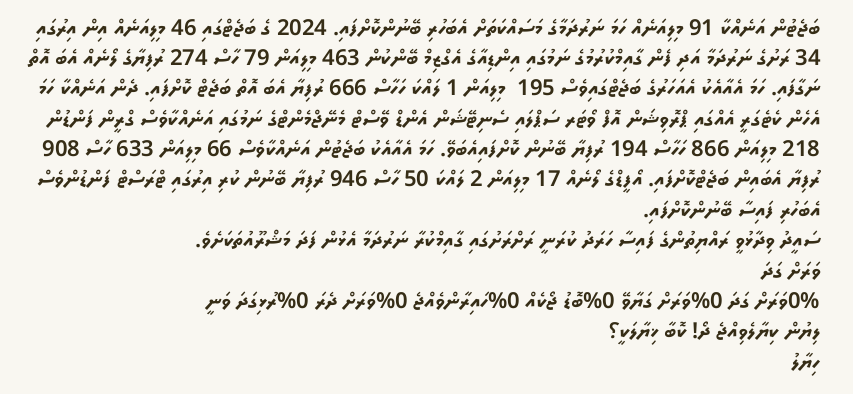ބަޖެޓުން އަނެއްކާ 91 މިލިއަނެއް ހަމަ ނަރުދަމާގެ މަސައްކަތަށް އެބަހުރި ބޭނުންކޮށްފައި. 2024 ގެ ބަޖެޓްގައި 46 މިލިއަނެއް އިން އިރުގައި 34 ރަށުގެ ނަރުދަމާ އަދި ފެން ގާއިމްކުރުމުގެ ނަމުގައި އިންޑިއާގެ އެގްޒިމް ބޭންކުން 463 މިލިއަން 79 ހާސް 274 ރުފިޔާގެ ލޯނެއް އެބަ އޮތް ނަގާފައި. ހަމަ އެއާއެކު އެއަހަރުގެ ބަޖެޓްގައިވެސް 195  މިލިއަން 1 ލައްކަ ހަހާސް 666 ރުފިޔާ އެބަ އޮތް ބަޖެޓް ކޮށްފައި. ދެން އަނެއްކާ ހަމަ އެހެން ކެޓެގަރީ އެއްގައި ޕްރޮވިޝަން އޮފް ވޯޓަރ ސަޕްލައި ސެނިޓޭޝަން އެންޑް ވޭސްޓް މެނޭޖްމެންޓްގެ ނަމުގައި އަނެއްކާވެސް ގްރީން ފަންޑުން 218 މިލިއަން 866 ހަހާސް 194 ރުފިޔާ ބޭނުން ކޮށްފައިއެބަވޭ. ހަމަ އެއާއެކު ބަޖެޓުން އަނެއްކާވެސް 66 މިލިއަން 633 ހާސް 908 ރުފިޔާ އެބައިން ބަޖެޓްކޮށްފައި. އޯފީޑްގެ ލޯނެއް 17 މިލިއަން 2 ލައްކަ 50 ހާސް 946 ރުފިޔާ ބޭނުން ކުރި އިރުގައި ޓްރަސްޓް ފަންޑުންވެސް އެބަހުރި ފައިސާ ބޭނުންކޮށްފައި.
ސައީދު ވިދާޅުވީ ރައްޔިތުންގެ ފައިސާ ހަރަދު ކުރަނީ ރަށްރަށުގައި ގާއިމްކުރާ ނަރުދަމާ އެޅުން ފަދަ މަޝްރޫއުތަކަށެވެ.
ވަރަށް ގަދަ
0%ވަރަށް ގަދަ 0%ވަރަށް ގަޔާވޭ 0%ބޮޑު ޖޯކެއް 0%ހައިރާންވެއްޖެ 0%ވަރަށް ދެރަ 0%ރުޅިގަދަ ވަނީ
ލިޔުން ކިޔާލެވިއްޖެ ދޯ! ކޮބާ ޚިޔާލަކީ؟
ހިޔާލު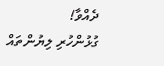ދެއްވާ!
ގުޅުންހުރި ލިޔުންތައް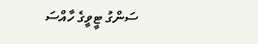ސަންގު ޓީވީގެ ހާއްސަ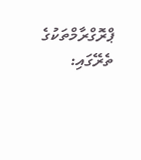ޕްރޮގްރާމްތަކުގެ ތެރޭގައި: